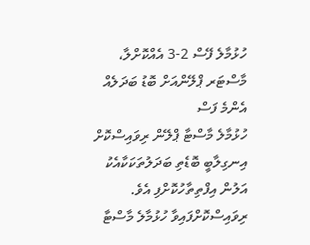ހުޅުމާލެ ފޭސް 2-3 އެއްކޮށްލާ، މާސްޓަރ ޕްލޭންއަށް ބޮޑު ބަދަލެއް
އެންމެ ފަސް
ހުޅުމާލެ މާސްޓާ ޕްލޭން ރިވައިސްކޮށް އިނގިލާބީ ބޮޑެތި ބަދަލުތަކަކާއެކު އަލުން އިފްތިތާހުކޮށްފި އެވެ.
ރިވައިސްކޮށްފައިވާ ހުޅުމާލެ މާސްޓާ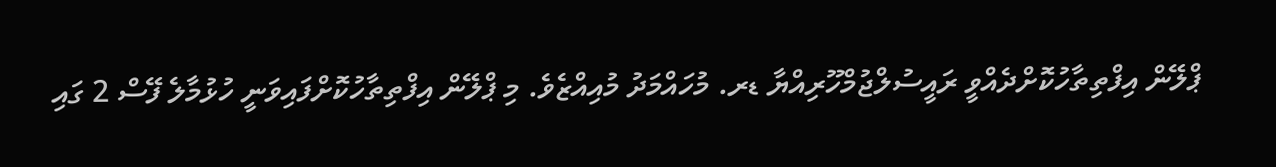ޕްލޭން އިފްތިތާހުކޮށްދެއްވީ ރައީސުލްޖުމްހޫރިއްޔާ ޑރ. މުހައްމަދު މުއިއްޒެވެ. މި ޕްލޭން އިފްތިތާހުކޮށްފައިވަނީ ހުޅުމާލެ ފޭސް 2 ގައި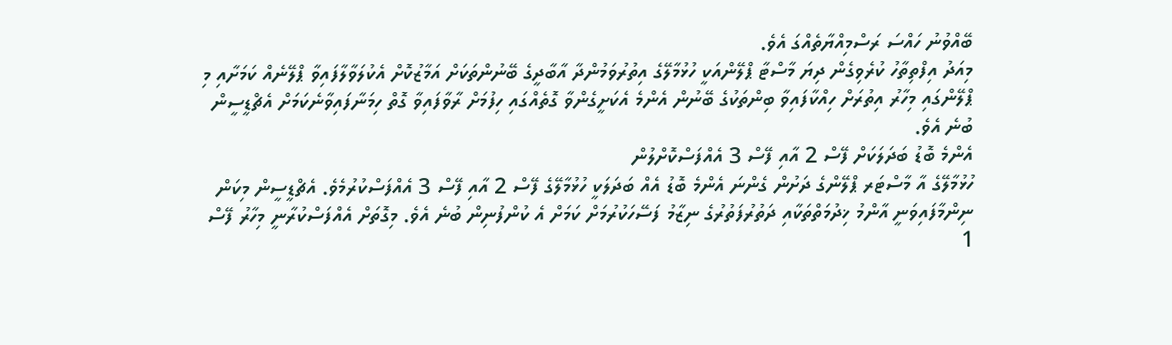ބޭއްވުނު ހައްސަ ރަސްމިއްޔާތެއްގަ އެވެ.
މިއަދު އިފްތިތާހު ކުރެވިގެން ދިޔަ މާސްޓާ ޕްލޭންއަކީ ހުޅުމާލޭގެ އިތުރުވަމުންދާ އާބާދީގެ ބޭނުންތަކަށް އަމާޒުކޮށް އެކުލަވާލާފައިވާ ޕްލޭނެއް ކަމަށާއި މި ޕްލޭންގައި މިހާރު އިތުރަށް ހިއްކާފައިވާ ބިންތަކުގެ ބޭނުން އެންމެ އެކަށީގެންވާ ގޮތެއްގައި ހިފުމަށް ރާވާފައިވާ ގޮތް ހިމަނާފައިވާނެކަމަށް އެޗްޑީސީން ބުނެ އެވެ.
އެންމެ ބޮޑު ބަދަލަކަށް ފޭސް 2 އާއި ފޭސް 3 އެއްފަސްކޮށްލުން
ހުޅުމާލޭގެ އާ މާސްޓަރ ޕްލޭންގެ ދަށުން ގެންނަ އެންމެ ބޮޑު އެއް ބަދަލަކީ ހުޅުމާލޭގެ ފޭސް 2 އާއި ފޭސް 3 އެއްފަސްކުރުމެވެ. އެޗްޑީސީން މިކަން ނިންމާފައިވަނީ އާންމު ޚިދުމަތްތަކާއި ދަތުރުފަތުރުގެ ނިޒާމު ފަސޭހަކުރުމަށް ކަމަށް އެ ކުންފުނިން ބުނެ އެވެ. މިގޮތަށް އެއްފަސްކުރާނީ މިހާރު ފޭސް 1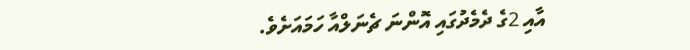އާއި 2ގެ ދެމެދުގައި އޮންނަ ޗެނަލްއާ ހަމައަށެވެ.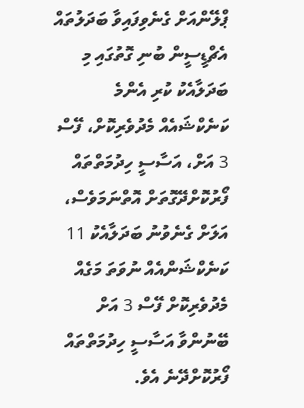ޕްލޭންއަށް ގެނެވިފައިވާ ބަދަލުތައް
އެޗްޑީސީން ބުނި ގޮތުގައި މި ބަދަލާއެކު ކުރި އެންމެ ކަނެކްޝައެއް މެދުވެރިކޮށް، ފޭސް 3 އަށް، އަސާސީ ހިދުމަތްތައް ފޯރުކޮށްދޭގޮތަށް އޮތްނަމަވެސް، އަލަށް ގެނެވުނު ބަދަލާއެކު 11 ކަނެކްޝަންއެއް ނުވަތަ މަގެއް މެދުވެރިކޮށް ފޭސް 3 އަށް ބޭނުންވާ އަސާސީ ހިދުމަތްތައް ފޯރުކޮށްދޭނެ އެވެ.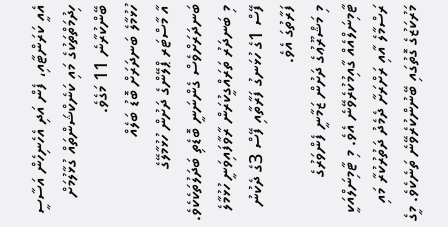އެއީ ކަރަންޓާއި، ފެން އަދި އެހެނިހެން އަސާސީ ހިދުމަތްތަކުގެ މައި ކަނެކްޝަންތައް ގުޅާލުމަށް ބޭންކުރާނެ 11 މަގެވެ.
ހުޅުމާލެ ބަނދަރަށް ބޮޑު ބަލެއް
އާ މާސްޓަރ ޕްލޭންގެ ދަށުން ހުޅުމާލޭގެ ބަނދަރަށްވެސް ގެންނަނީ ބޮޑެތި ބަދަލުތަކެކެވެ. މި ބަނދަރު ތަރައްގީކުރަން ރާވާފައިވަނީ ހުޅުމާލެ ފޭސް 1ގެ ހުޅަނގު ފަރާތާއި ފޭސް 3ގެ ދެކުނު ފަރާތުގަ އެވެ.
މި މަޝްރޫޢުގެ ދަށުން ޒަމާނީ ފެންވަރުގެ ޓާމިނަލްއެއް ގާއިމުކުރެވޭނެ އެވެ. މި ޓާމިނަލްއަކީ ރަސްމާލެ އާއި ރަށްރަށާ ދެމެދު ދަތުރުކުރާ މައި މަރުކަޒުގެ ގޮތުގައި ބޭނުންކުރެވޭނެ ތަނެކެވެ. މީގެ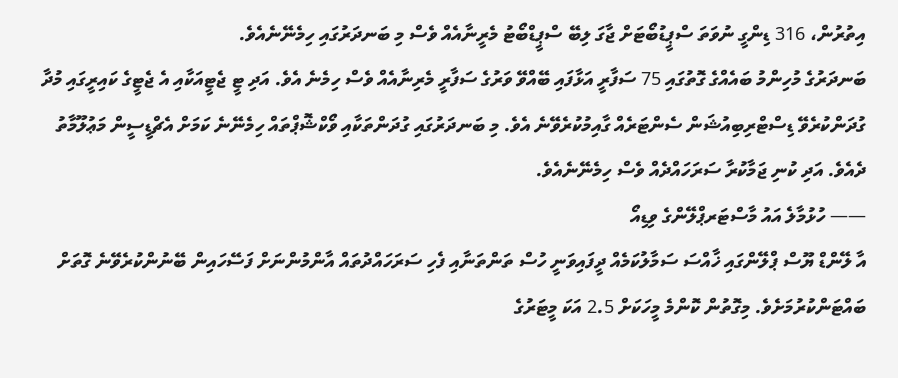އިތުރުން، 316 ޑިންގީ ނުވަތަ ސްޕީޑުބޯޓަށް ޖާގަ ލިބޭ ސްޕީޑްބޯޓު މެރީނާއެއް ވެސް މި ބަނދަރުގައި ހިމެނޭނެއެވެ.
ބަނދަރުގެ މުހިންމު ބައެއްގެ ގޮތުގައި 75 ސަފާރީ އަޅާފައި ބޭއްވޭ ވަރުގެ ސަފާރީ މެރިނާއެއް ވެސް ހިމެނެ އެވެ. އަދި ޓީ ޖެޓީއަކާއި އެ ޖެޓީގެ ކައިރީގައި މުދާ ގުދަންކުރެވޭ ޑިސްޓްރިބިއުޝަން ސެންޓަރެއް ގާއިމުކުރެވޭނެ އެވެ. މި ބަނދަރުގައި ގުދަންތަކާއި ވޯކްޝޮޕްތައް ހިމެނޭނެ ކަމަށް އެޗްޑީސީން މަޢުލޫމާތު ދެއެވެ. އަދި ކުނި ޖަމާކުރާ ސަރަހައްދެއް ވެސް ހިމެނޭނެއެވެ.
—— ހުޅުމާލެ އައު މާސްޓަރޕްލޭންގެ ވިޑިއޯ
އާ ލޭންޑް ޔޫސް ޕްލޭންގައި ޚާއްސަ ސަމާލުކަމެއް ދީފައިވަނީ ހުސް ތަންތަނާއި ފެހި ސަރަހައްދުތައް އާންމުންނަށް ފަސޭހައިން ބޭނުންކުރެވޭނެ ގޮތަށް ބައްޓަންކުރުމަށެވެ. މިގޮތުން ކޮންމެ މީހަކަށް 2.5 އަކަ މީޓަރުގެ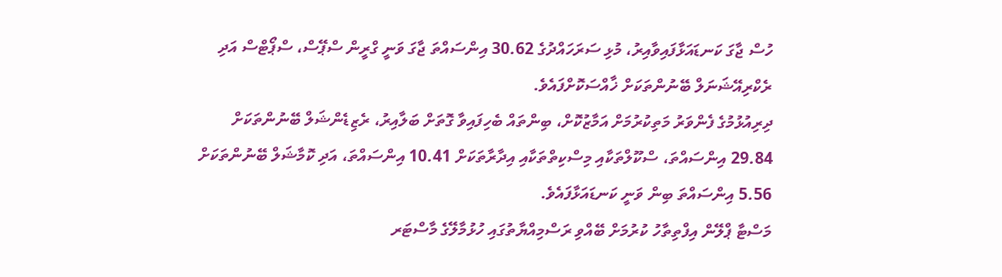ހުސް ޖާގަ ކަނޑައަޅާފައިވާއިރު، މުޅި ސަރަހައްދުގެ 30.62 އިންސައްތަ ޖާގަ ވަނީ ގްރީން ސްޕޭސް، ސްޕޯޓްސް އަދި ރެކްރިއޭޝަނަލް ބޭނުންތަކަށް ޚާއްސަކޮށްފައެވެ.
ދިރިއުޅުމުގެ ފެންވަރު މަތިކުރުމަށް އަމާޒުކޮށް، ބިންތައް ބެހިފައިވާ ގޮތަށް ބަލާއިރު، ރެޒިޑެންޝަލް ބޭނުންތަކަށް 29.84 އިންސައްތަ، ސްކޫލްތަކާއި މިސްކިތްތަކާއި އިދާރާތަކަށް 10.41 އިންސައްތަ، އަދި ކޮމާޝަލް ބޭނުންތަކަށް 5.56 އިންސައްތަ ބިން ވަނީ ކަނޑައަޅާފައެވެ.
މަސްޓާ ޕްލޭން އިފްތިތާހު ކުރުމަށް ބޭއްވި ރަސްމިއްޔާތުގައި ހުޅުމާލޭގެ މާސްޓަރ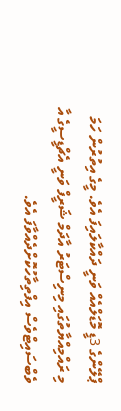ޕްލޭންގެ 3ޑީ މޮޑަލްއެއް ވަނީ ދައްކާލައިފަ އެވެ. މީގެ އިތުރުން ހަމަ މި ރައްމިއްޔާތުގައި މިނިސްޓަރު އާދަމް ޝަރީފް ވަނީ އެޗްޑީސީގެ އާ ވެބްސައިޓްވެސް އިފްތިތާހުކޮށްދެއްވާފަ އެވެ.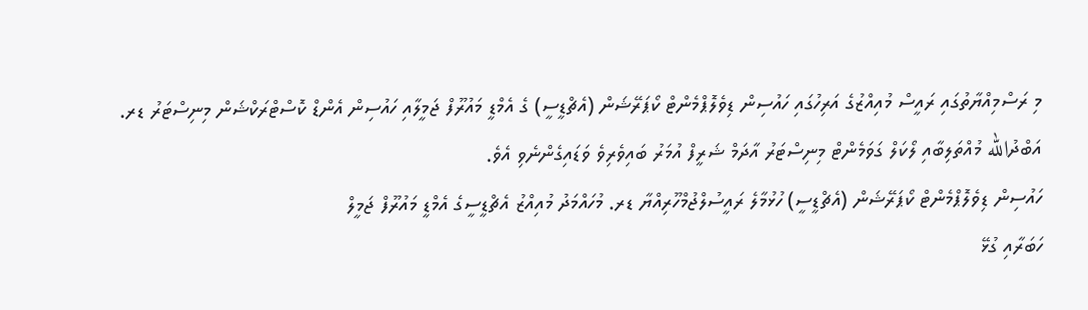މި ރަސްމިއްޔާތުގައި ރައީސް މުއިއްޒުގެ އަރިހުގައި ހައުސިން ޑިވެލޮޕްމެންޓް ކޯޕަރޭޝަން (އެޗްޑީސީ) ގެ އެމްޑީ މައުރޫފް ޖަމީލާއި ހައުސިން އެންޑް ކޮސްޓްރަކްޝަން މިނިސްޓަރު ޑރ. އަބްދުالله މުއްތަލިބާއި ލޯކަލް ގަވަމެންޓް މިނިސްޓަރު އާދަމް ޝަރީފް އުމަރު ބައިވެރިވެ ވަޑައިގެންނެވި އެވެ.
ހައުސިން ޑިވެލޮޕްމެންޓް ކޯޕަރޭޝަން (އެޗްޑީސީ) ހުޅުމާލެ ރައީސުލްޖުމްހޫރިއްޔާ ޑރ. މުހައްމަދު މުއިއްޒު އެޗްޑީސީގެ އެމްޑީ މައުރޫފް ޖަމީލް
ހަބަރާއި ގުޅޭ